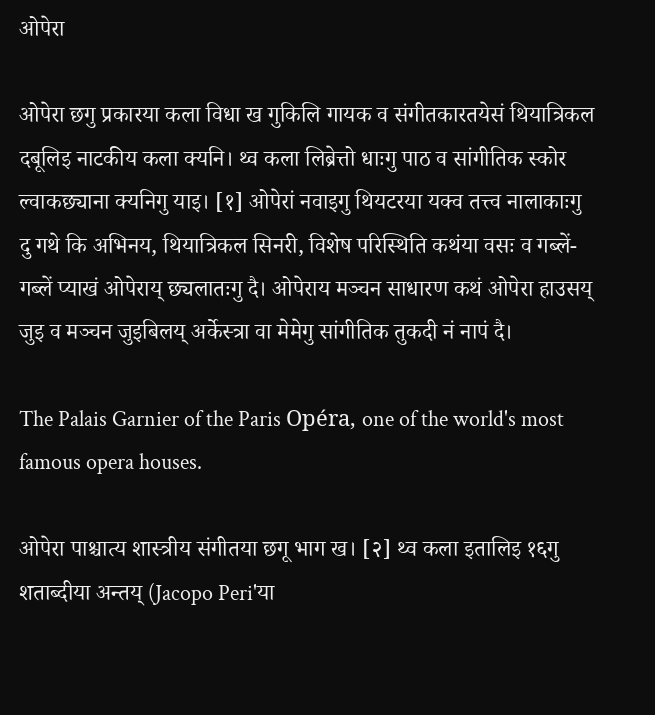ओपेरा

ओपेरा छगु प्रकारया कला विधा ख गुकिलि गायक व संगीतकारतयेसं थियात्रिकल दबूलिइ नाटकीय कला क्यनि। थ्व कला लिब्रेत्तो धाःगु पाठ व सांगीतिक स्कोर ल्वाकछ्याना क्यनिगु याइ। [१] ओपेरां नवाइगु थियटरया यक्व तत्त्व नालाकाःगु दु गथे कि अभिनय, थियात्रिकल सिनरी, विशेष परिस्थिति कथंया वसः व गब्लें-गब्लें प्याखं ओपेराय् छ्यलातःगु दै। ओपेराय मञ्चन साधारण कथं ओपेरा हाउसय् जुइ व मञ्चन जुइबिलय् अर्केस्त्रा वा मेमेगु सांगीतिक तुकदी नं नापं दै।

The Palais Garnier of the Paris Opéra, one of the world's most famous opera houses.

ओपेरा पाश्चात्य शास्त्रीय संगीतया छगू भाग ख। [२] थ्व कला इतालिइ १६गु शताब्दीया अन्तय् (Jacopo Peri'या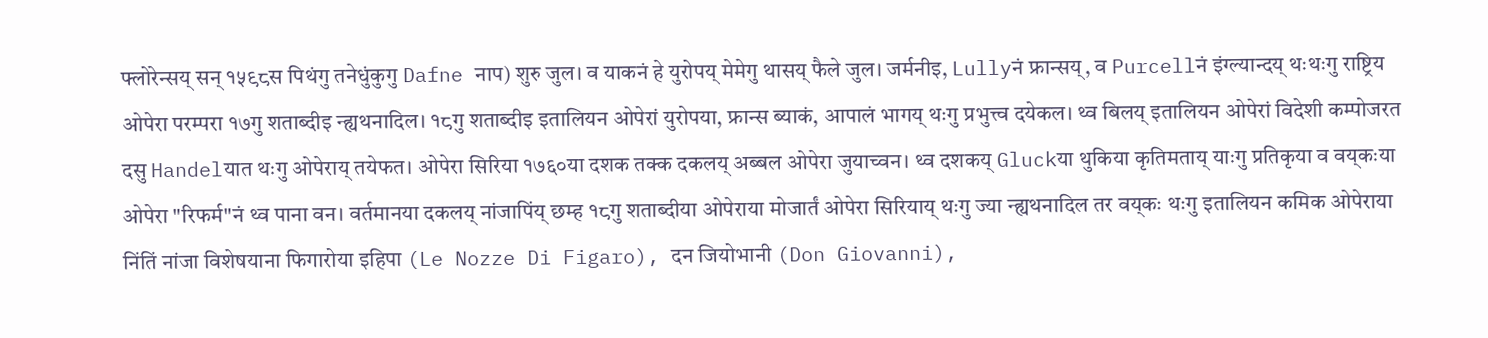फ्लोरेन्सय् सन् १५९८स पिथंगु तनेधुंकुगु Dafne नाप) शुरु जुल। व याकनं हे युरोपय् मेमेगु थासय् फैले जुल। जर्मनीइ, Lullyनं फ्रान्सय्, व Purcellनं इंग्ल्यान्दय् थःथःगु राष्ट्रिय ओपेरा परम्परा १७गु शताब्दीइ न्ह्यथनादिल। १८गु शताब्दीइ इतालियन ओपेरां युरोपया, फ्रान्स ब्याकं, आपालं भागय् थःगु प्रभुत्त्व दयेकल। थ्व बिलय् इतालियन ओपेरां विदेशी कम्पोजरत दसु Handelयात थःगु ओपेराय् तयेफत। ओपेरा सिरिया १७६०या दशक तक्क दकलय् अब्बल ओपेरा जुयाच्वन। थ्व दशकय् Gluckया थुकिया कृतिमताय् याःगु प्रतिकृया व वय्‌कःया ओपेरा "रिफर्म"नं थ्व पाना वन। वर्तमानया दकलय् नांजापिंय् छम्ह १८गु शताब्दीया ओपेराया मोजार्तं ओपेरा सिरियाय् थःगु ज्या न्ह्यथनादिल तर वय्‌कः थःगु इतालियन कमिक ओपेराया निंतिं नांजा विशेषयाना फिगारोया इहिपा (Le Nozze Di Figaro), दन जियोभानी (Don Giovanni),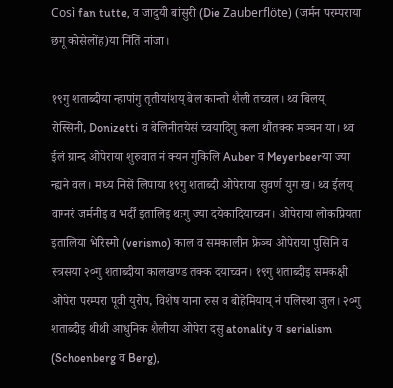Così fan tutte, व जादुयी बांसुरी (Die Zauberflöte) (जर्मन परम्पराया छगू कोसेलोंह)या निंतिं नांजा।

१९गु शताब्दीया न्हापांगु तृतीयांशय् बेल कान्तो शैली तच्वल। थ्व बिलय् रोस्सिनी, Donizetti व बेलिनीतयेसं च्वयादिगु कला थौंतक्क मञ्चन या। थ्व ईलं ग्रान्द ओपेराया शुरुवात नं क्यन गुकिलि Auber व Meyerbeerया ज्या न्ह्यने वल। मध्य निसें लिपाया १९गु शताब्दी ओपेराया सुवर्ण युग ख। थ्व ईलय् वाग्नरं जर्मनीइ व भर्दीं इतालिइ थःगु ज्या दयेकादियाच्वन। ओपेराया लोकप्रियता इतालिया भेरिस्मो (verismo) काल व समकालीन फ्रेञ्च ओपेराया पुसिनि व स्त्रसया २०गु शताब्दीया कालखण्ड तक्क दयाच्वन। १९गु शताब्दीइ समकक्षी ओपेरा परम्परा पूवी युरोप, विशेष याना रुस व बोहेमियाय् नं पलिस्था जुल। २०गु शताब्दीइ थीथी आधुनिक शैलीया ओपेरा दसु atonality व serialism (Schoenberg व Berg),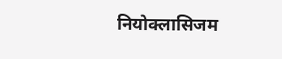नियोक्लासिजम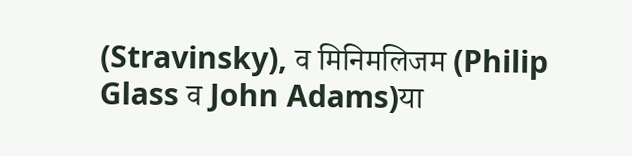(Stravinsky), व मिनिमलिजम (Philip Glass व John Adams)या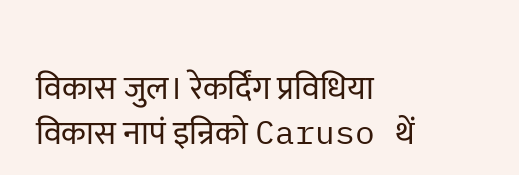विकास जुल। रेकर्दिंग प्रविधिया विकास नापं इन्रिको Caruso थें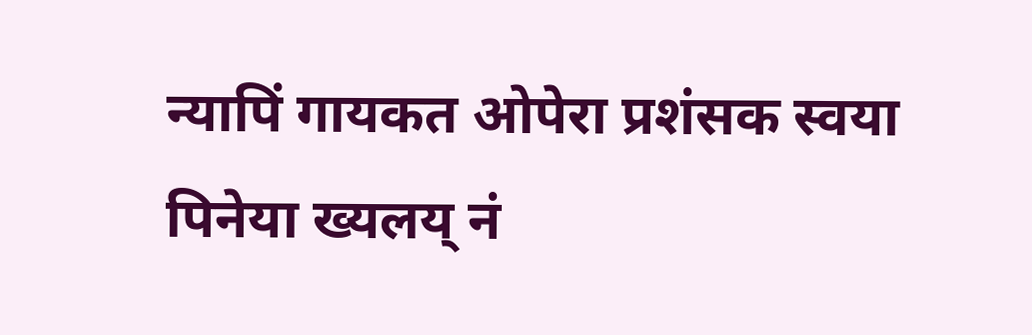न्यापिं गायकत ओपेरा प्रशंसक स्वया पिनेया ख्यलय् नं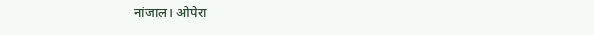नांजाल। ओपेरा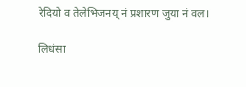रेदियो व तेलेभिजनय् नं प्रशारण जुया नं वल।

लिधंसा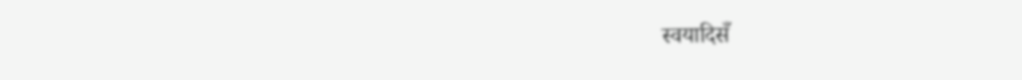स्वयादिसँ